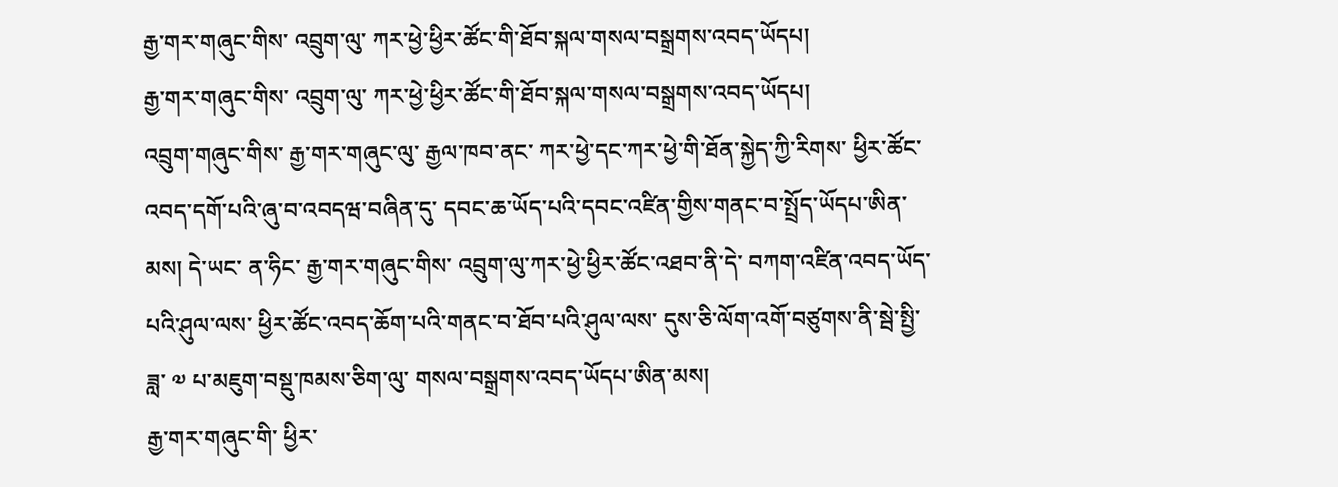རྒྱ་གར་གཞུང་གིས་ འབྲུག་ལུ་ ཀར་ཕྱེ་ཕྱིར་ཚོང་གི་ཐོབ་སྐལ་གསལ་བསྒྲགས་འབད་ཡོདཔ།
རྒྱ་གར་གཞུང་གིས་ འབྲུག་ལུ་ ཀར་ཕྱེ་ཕྱིར་ཚོང་གི་ཐོབ་སྐལ་གསལ་བསྒྲགས་འབད་ཡོདཔ།
འབྲུག་གཞུང་གིས་ རྒྱ་གར་གཞུང་ལུ་ རྒྱལ་ཁབ་ནང་ ཀར་ཕྱེ་དང་ཀར་ཕྱེ་གི་ཐོན་སྐྱེད་ཀྱི་རིགས་ ཕྱིར་ཚོང་འབད་དགོ་པའི་ཞུ་བ་འབདཝ་བཞིན་དུ་ དབང་ཆ་ཡོད་པའི་དབང་འཛིན་གྱིས་གནང་བ་སྤྲོད་ཡོདཔ་ཨིན་མས། དེ་ཡང་ ན་ཧིང་ རྒྱ་གར་གཞུང་གིས་ འབྲུག་ལུ་ཀར་ཕྱེ་ཕྱིར་ཚོང་འཐབ་ནི་དེ་ བཀག་འཛིན་འབད་ཡོད་པའི་ཤུལ་ལས་ ཕྱིར་ཚོང་འབད་ཆོག་པའི་གནང་བ་ཐོབ་པའི་ཤུལ་ལས་ དུས་ཅི་ལོག་འགོ་བཙུགས་ནི་སྦེ་སྤྱི་ཟླ་ ༧ པ་མཇུག་བསྡུ་ཁམས་ཅིག་ལུ་ གསལ་བསྒྲགས་འབད་ཡོདཔ་ཨིན་མས།
རྒྱ་གར་གཞུང་གི་ ཕྱིར་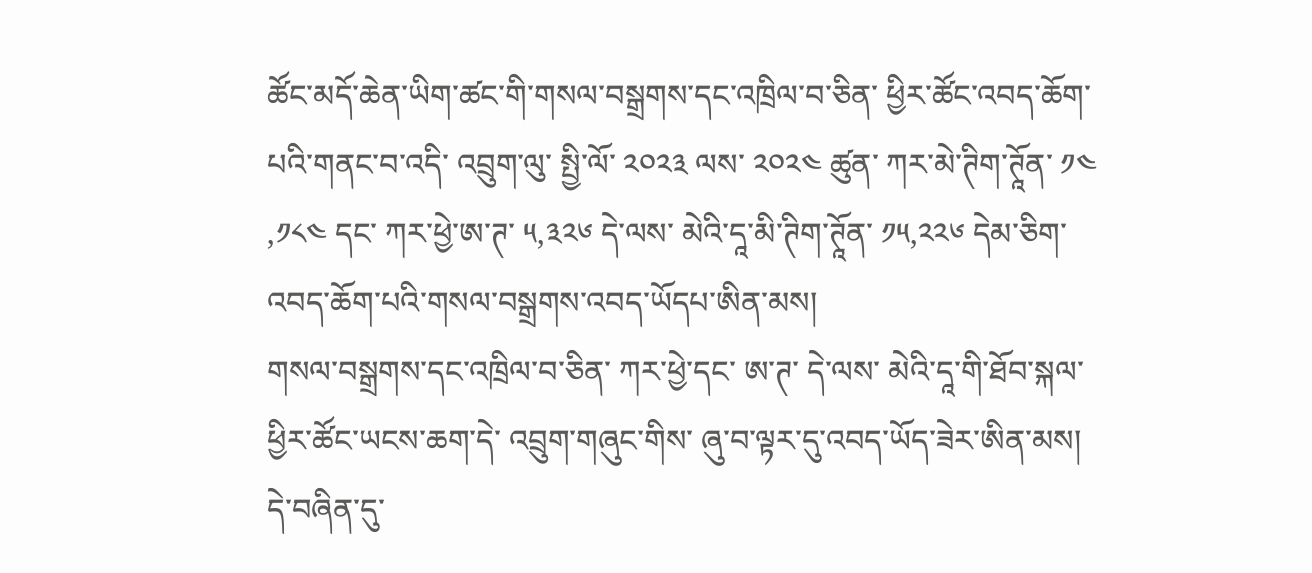ཚོང་མདོ་ཆེན་ཡིག་ཚང་གི་གསལ་བསྒྲགས་དང་འཁྲིལ་བ་ཅིན་ ཕྱིར་ཚོང་འབད་ཆོག་པའི་གནང་བ་འདི་ འབྲུག་ལུ་ སྤྱི་ལོ་ ༢༠༢༣ ལས་ ༢༠༢༤ ཚུན་ ཀར་མེ་ཊིག་ཊཱོན་ ༡༤ ,༡༨༤ དང་ ཀར་ཕྱེ་ཨ་ཊ་ ༥,༣༢༦ དེ་ལས་ མེའི་དཱ་མི་ཊིག་ཊཱོན་ ༡༥,༢༢༦ དེམ་ཅིག་འབད་ཆོག་པའི་གསལ་བསྒྲགས་འབད་ཡོདཔ་ཨིན་མས།
གསལ་བསྒྲགས་དང་འཁྲིལ་བ་ཅིན་ ཀར་ཕྱེ་དང་ ཨ་ཊ་ དེ་ལས་ མེའི་དཱ་གི་ཐོབ་སྐལ་ཕྱིར་ཚོང་ཡངས་ཆག་དེ་ འབྲུག་གཞུང་གིས་ ཞུ་བ་ལྟར་དུ་འབད་ཡོད་ཟེར་ཨིན་མས། དེ་བཞིན་དུ་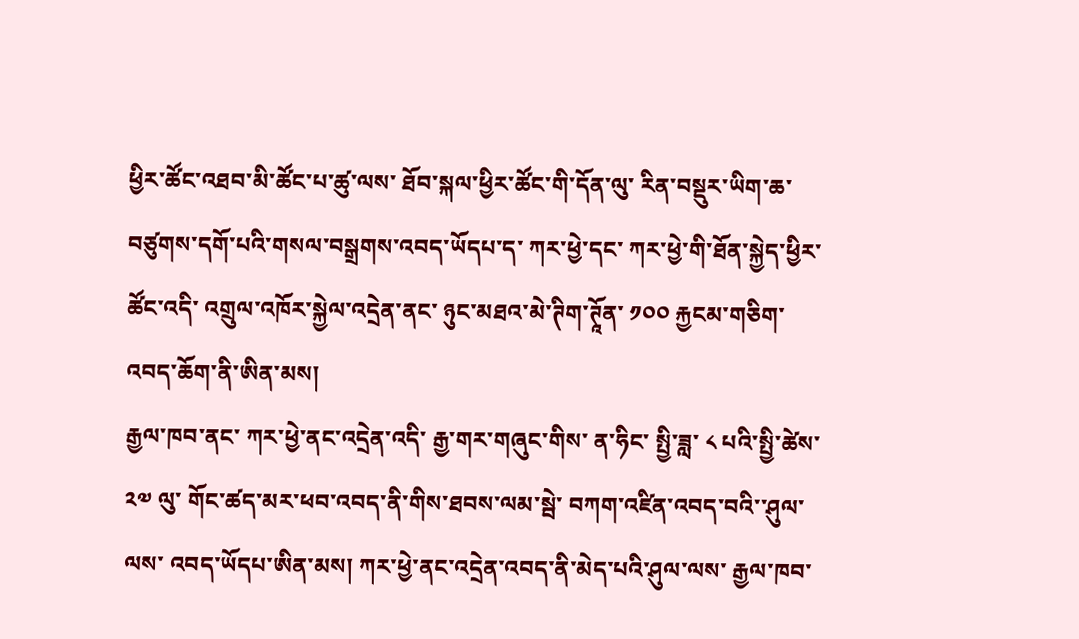ཕྱིར་ཚོང་འཐབ་མི་ཚོང་པ་ཚུ་ལས་ ཐོབ་སྐལ་ཕྱིར་ཚོང་གི་དོན་ལུ་ རིན་བསྡུར་ཡིག་ཆ་བཙུགས་དགོ་པའི་གསལ་བསྒྲགས་འབད་ཡོདཔ་ད་ ཀར་ཕྱེ་དང་ ཀར་ཕྱེ་གི་ཐོན་སྐྱེད་ཕྱིར་ཚོང་འདི་ འགྲུལ་འཁོར་སྐྱེལ་འདྲེན་ནང་ ཉུང་མཐའ་མེ་ཊིག་ཊཱོན་ ༡༠༠ རྐྱངམ་གཅིག་འབད་ཆོག་ནི་ཨིན་མས།
རྒྱལ་ཁབ་ནང་ ཀར་ཕྱེ་ནང་འདྲེན་འདི་ རྒྱ་གར་གཞུང་གིས་ ན་ཧིང་ སྤྱི་ཟླ་ ༨ པའི་སྤྱི་ཚེས་ ༢༧ ལུ་ གོང་ཚད་མར་ཕབ་འབད་ནི་གིས་ཐབས་ལམ་སྦེ་ བཀག་འཛིན་འབད་བའི་་ཤུལ་ལས་ འབད་ཡོདཔ་ཨིན་མས། ཀར་ཕྱེ་ནང་འདྲེན་འབད་ནི་མེད་པའི་ཤུལ་ལས་ རྒྱལ་ཁབ་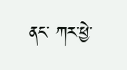ནང་ ཀར་ཕྱེ་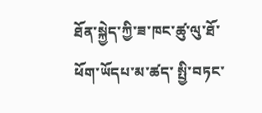ཐོན་སྐྱེད་ཀྱི་ཟ་ཁང་ཚུ་ལུ་ཐོ་ཕོག་ཡོདཔ་མ་ཚད་ སྤྱི་བཏང་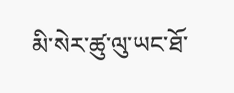མི་སེར་ཚུ་ལུ་ཡང་ཐོ་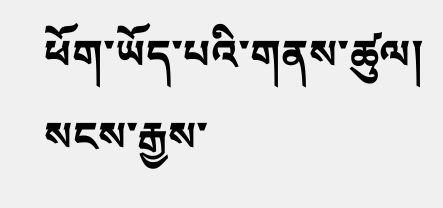ཕོག་ཡོད་པའི་གནས་ཚུལ།
སངས་རྒྱས་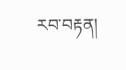རབ་བརྟན།